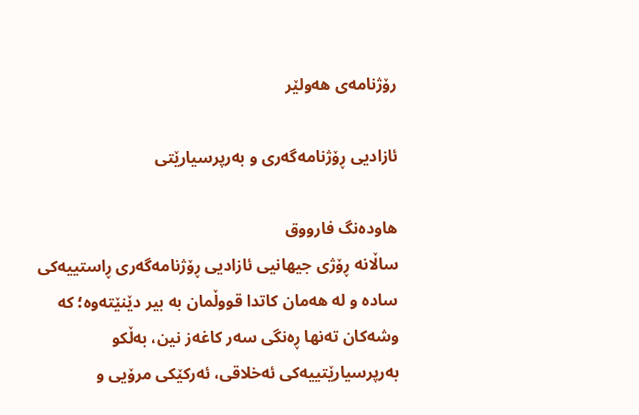رۆژنامەی ھەولێر

ئازادیی ڕۆژنامەگەری و بەرپرسیارێتی

هاودەنگ فارووق
ساڵانە ڕۆژی جیهانیی ئازادیی ڕۆژنامەگەری ڕاستییەکی سادە و لە هەمان کاتدا قووڵمان بە بیر دێنێتەوە؛ کە وشەکان تەنها ڕەنگی سەر کاغەز نین، بەڵکو بەرپرسیارێتییەکی ئەخلاقی، ئەرکێکی مرۆیی و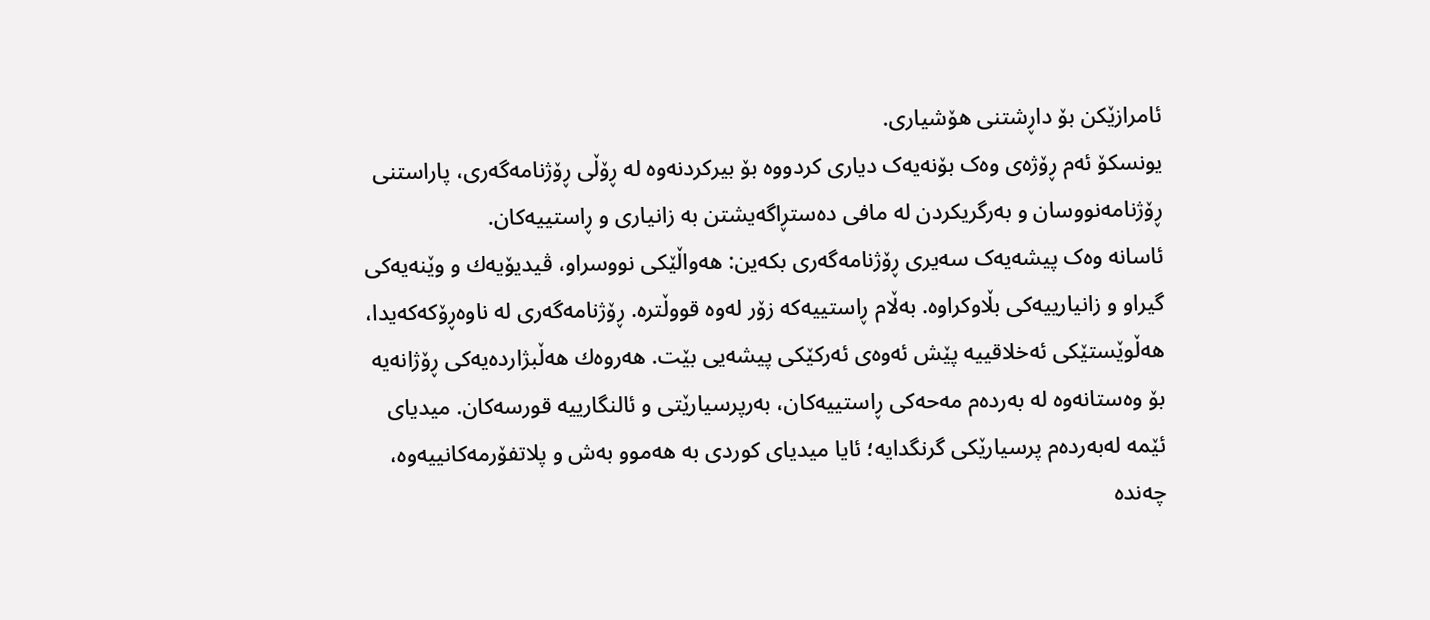ئامرازێکن بۆ داڕشتنی هۆشیاری.
یونسکۆ ئەم ڕۆژەی وەک بۆنەیەک دیاری کردووە بۆ بیرکردنەوە لە ڕۆڵی ڕۆژنامەگەری، پاراستنی ڕۆژنامەنووسان و بەرگریکردن لە مافی دەستڕاگەیشتن بە زانیاری و ڕاستییەکان.
ئاسانە وەک پیشەیەک سەیری ڕۆژنامەگەری بکەین: هەواڵێکی نووسراو، ڤیدیۆیەك و وێنەیەکی گیراو و زانیارییەکی بڵاوکراوە. بەڵام ڕاستییەکە زۆر لەوە قووڵترە. ڕۆژنامەگەری لە ناوەڕۆکەکەیدا، هەڵوێستێکی ئەخلاقییە پێش ئەوەی ئەرکێکی پیشەیی بێت. هەروەك هەڵبژاردەیەکی ڕۆژانەیە بۆ وەستانەوە لە بەردەم مەحەکی ڕاستییەکان، بەرپرسیارێتی و ئالنگارییە قورسەکان. میدیای ئێمە لەبەردەم پرسیارێکی گرنگدایە؛ ئایا میدیای کوردی بە هەموو بەش و پلاتفۆرمەکانییەوە، چەندە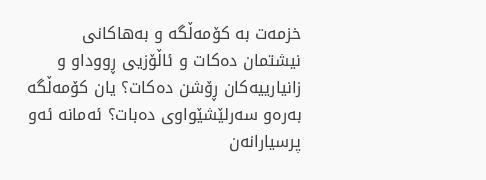خزمەت بە کۆمەڵگە و بەهاكانی نیشتمان دەکات و ئاڵۆزیی ڕووداو و زانیارییەکان ڕۆشن دەکات؟ یان کۆمەڵگە بەرەو سەرلێشێواوی دەبات؟ ئەمانە ئەو پرسیارانەن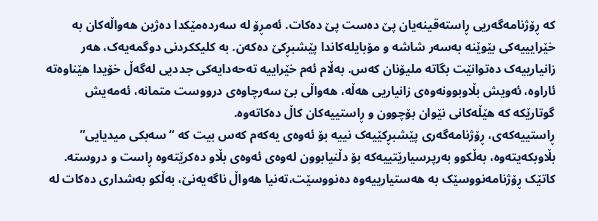کە ڕۆژنامەگەریی ڕاستەقینەیان پێ دەست پێ دەکات. ئەمڕۆ لە سەردەمێکدا دەژین هەواڵەکان بە خێرایییەکی بێوێنە بەسەر شاشە و مۆبایلەکاندا پێشبڕکێ دەکەن. بە کلیککردنی دوگمەیەک، هەر زانیارییەک دەتوانێت بگاتە ملیۆنان کەس. بەڵام ئەم خێراییە تەحەدایەکی جددیی لەگەڵ خۆیدا هێناوەتە ئاراوە، ئەویش بڵاوبوونەوەی زانیاریی هەڵە، هەواڵی بێ سەرچاوەی درووست متمانە، ئەمەیش گوتارێکە کە هێڵەکانی نێوان بۆچوون و ڕاستییەكان کاڵ دەکاتەوە.
ڕاستییەكەی، ڕۆژنامەگەری پێشبڕکێیەک نییە بۆ ئەوەی یەکەم کەس بیت کە “سەبکی میدیایی” بڵاوبکەیتەوە، بەڵکوو بەرپرسیارێتییەکە بۆ دڵنیابوون لەوەی ئەوەی بڵاو دەکرێتەوە ڕاست و دروستە. کاتێک ڕۆژنامەنووسێک بە هەستیارییەوە دەنووسێت،تەنیا هەواڵ ناگەیەنێ، بەڵکو بەشداری دەکات لە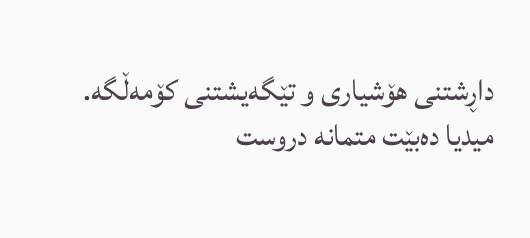داڕشتنی هۆشیاری و تێگەیشتنی کۆمەڵگە.
میدیا دەبێت متمانە دروست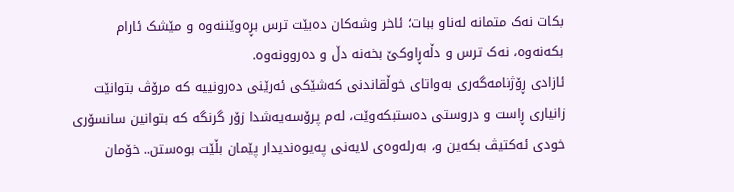بکات نەک متمانە لەناو ببات؛ ئاخر وشەکان دەبێت ترس بڕەوێننەوە و مێشک ئارام بکەنەوە، نەک ترس و دڵەڕاوکێ بخەنە دڵ و دەروونەوە.
ئازادی ڕۆژنامەگەری بەواتای خوڵقاندنی كەشێكی ئەرێنی دەرونییە كە مرۆڤ بتوانێت زانیاری ڕاست و دروستی دەستبكەوێت، لەم پرۆسەیەشدا زۆر گرنگە كە بتوانین سانسۆری خودی ئەكتیڤ بكەین و، بەرلەوەی لایەنی پەیوەندیدار پێمان بڵێت بوەستن.. خۆمان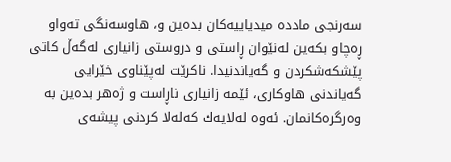سەرنجی ماددە میدیاییەكان بدەین و، هاوسەنگی تەواو ڕەچاو بكەین لەنێوان ڕاستی و دروستی زانیاری لەگەڵ كاتی پێشكەشكردن و گەیاندنیدا. ناكرێت لەپێناوی خێرایی گەیاندنی هاوكاری، ئێمە زانیاری ناڕاست و ژەهر بدەین بە وەرگرەكانمان. ئەوە لەلایەك كەلەلا كردنی پیشەی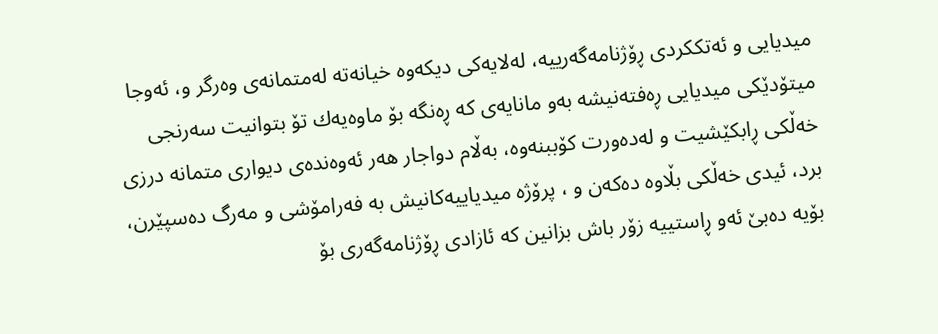میدیایی و ئەتككردی ڕۆژنامەگەرییە، لەلایەكی دیكەوە خیانەتە لەمتمانەی وەرگر و، ئەوجا میتۆدێكی میدیایی ڕەفتەنیشە بەو مانایەی كە ڕەنگە بۆ ماوەیەك تۆ بتوانیت سەرنجی خەڵكی ڕابكێشیت و لەدەورت كۆببنەوە، بەڵام دواجار هەر ئەوەندەی دیواری متمانە درزی برد، ئیدی خەڵكی بڵاوە دەكەن و ، پرۆژە میدیاییەكانیش بە فەرامۆشی و مەرگ دەسپێرن،
بۆیە دەبێ ئەو ڕاستییە زۆر باش بزانین كە ئازادی ڕۆژنامەگەری بۆ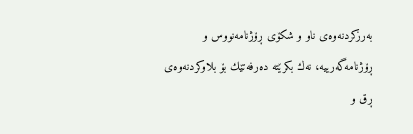بەرزكردنەوەی ناو و شكۆی ڕۆژنامەنووس و ڕۆژنامەگەرییە، نەك بكرێتە دەرفەتێك بۆ بلاوكردنەوەی ڕق و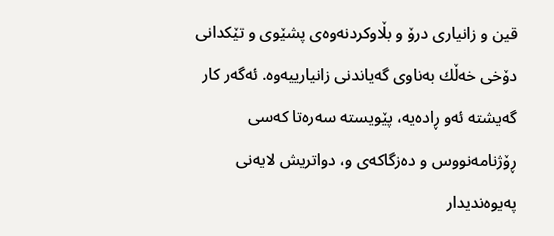قین و زانیاری درۆ و بڵاوكردنەوەی پشێوی و تێكدانی دۆخی خەڵك بەناوی گەیاندنی زانیارییەوە. ئەگەر كار گەیشتە ئەو ڕادەیە، پێویستە سەرەتا كەسی ڕۆژنامەنووس و دەزگاكەی و، دواتریش لایەنی پەیوەندیدار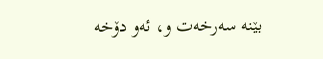بێنە سەرخەت و، ئەو دۆخە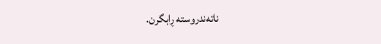ناتەندروستە ڕابگرن.